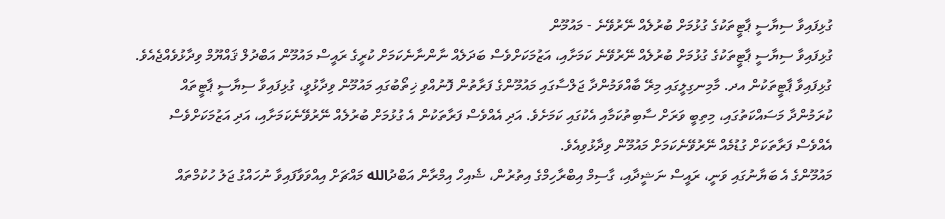ގުޅިފައިވާ ސިޔާސީ ޕާޓީތަކުގެ ގުޅުމަށް ބުރުލެއް ނޭރުވޭނެ - މައުމޫން
ގުޅިފައިވާ ސިޔާސީ ޕާޓީތަކުގެ ގުޅުމަށް ބުރުލެއް ނޭރުވޭނެ ކަމަށާއި، އަޒުމަކަށްވެސް ބަދަލެއް ނާންނާނެކަމަށް ކުރީގެ ރައީސް މައުމޫން އަބްދުލް ޤައްޔޫމް ވިދާޅުވެއްޖެއެވެ.
ގުޅިފައިވާ ޕާޓީތަކުން އދ. މާމިނގިލީގައި މިރޭ ބާއްވަމުންދާ ޖަލްސާގައި މައުމޫންގެ ފަރާތުން ފޮނުއްވި ޚިތޯބުގައި މައުމޫން ވިދާޅުވީ، ގުޅިފައިވާ ސިޔާސީ ޕާޓީތައް ކުރަމުންދާ މަސައްކަތުގައި، މިތިބީ ވަރަށް ސާބިތުކަމާއި އެކުގައި ކަމަށެވެ. އަދި އެއްވެސް ފަރާތަކުން އެ ގުޅުމަށް ބުރުލެއް ނޭރުވޭނެކަމަށާއި، އަދި އަޒުމަކަށްވެސް އެއްވެސް ފަރާތަކަށް ގުޑުމެއް ނޭރުވޭނެކަމަށް މައުމޫން ވިދާޅުވިއެވެ.
މައުމޫންގެ އެ ބަޔާނުގައި ވަނީ، ރައީސް ނަޝީދާއި، ގާސިމް އިބްރާހިމްގެ އިތުރުން، ޝެއިހް އިމްރާން އަބްދުالله މައްޗަށް އިއްވަވާފައިވާ ނުހައްގު ޖަލު ހުކުމްތައް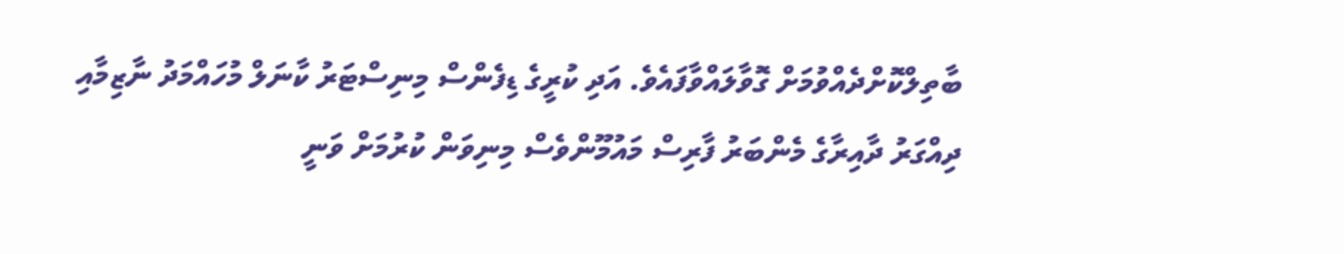ބާތިލްކޮށްދެއްވުމަށް ގޮވާލައްވާފައެވެ. އަދި ކުރީގެ ޑިފެންސް މިނިސްޓަރު ކާނަލް މުހައްމަދު ނާޒިމާއި ދިއްގަރު ދާއިރާގެ މެންބަރު ފާރިސް މައުމޫންވެސް މިނިވަން ކުރުމަށް ވަނީ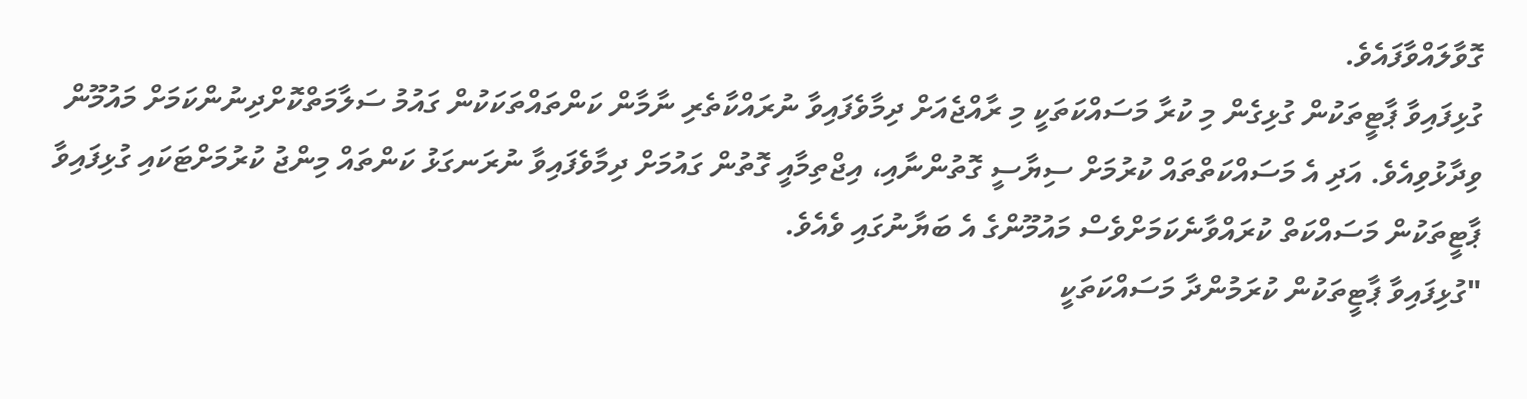ގޮވާލައްވާފައެވެ.
ގުޅިފައިވާ ޕާޓީތަކުން ގުޅިގެން މި ކުރާ މަސައްކަތަކީ މި ރާއްޖެއަށް ދިމާވެފައިވާ ނުރައްކާތެރި ނާމާން ކަންތައްތަކަކުން ގައުމު ސަލާމަތްކޮށްދިނުންކަމަށް މައުމޫން ވިދާޅުވިއެވެ. އަދި އެ މަސައްކަތްތައް ކުރުމަށް ސިޔާސީ ގޮތުންނާއި، އިޖްތިމާއީ ގޮތުން ގައުމަށް ދިމާވެފައިވާ ނުރަނގަޅު ކަންތައް މިންޖު ކުރުމަށްޓަކައި ގުޅިފައިވާ ޕާޓީތަކުން މަސައްކަތް ކުރައްވާނެކަމަށްވެސް މައުމޫންގެ އެ ބަޔާނުގައި ވެއެވެ.
"ގުޅިފައިވާ ޕާޓީތަކުން ކުރަމުންދާ މަސައްކަތަކީ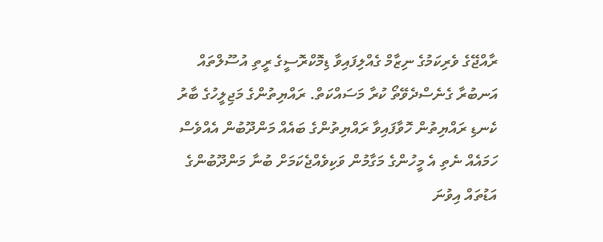ރާއްޖޭގެ ވެރިކަމުގެ ނިޒާމް ގެއްލިފައިވާ ޑިމޮކްރޮސީގެ ރީތި އުސޫލްތައް އަނބުރާ ގެނެސްދެވޭތޯ ކުރާ މަސައްކަތް. ރައްޔިތުންގެ މަޖިލީހުގެ ބާރު ކެނޑި ރައްޔިތުން ހޮވާފައިވާ ރައްޔިތުންގެ ބައެއް މަންދޫބުން އެއްވެސް ހަމައެއް ނެތި އެ މީހުންގެ މަގާމުން ވަކިވެއްޖެކަމަށް ބުނާ މަންދޫބުންގެ އަޑުތައް އިވުނަ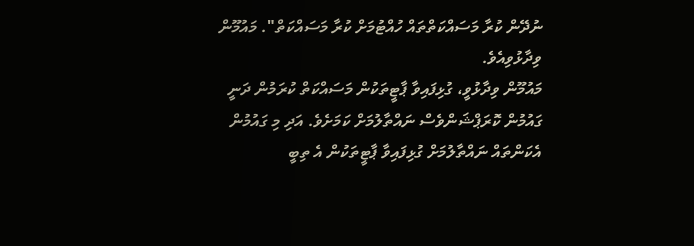ނުދޭން ކުރާ މަސައްކަތްތައް ހުއްޓުމަށް ކުރާ މަސައްކަތް". މައުމޫން ވިދާޅުވިއެވެ.
މައުމޫން ވިދާޅުވީ، ގުޅިފައިވާ ޕާޓީތަކުން މަސައްކަތް ކުރަމުން ދަނީ ގައުމުން ކޮރަޕްޝަންވެސް ނައްތާލުމަށް ކަމަށެވެ. އަދި މި ގައުމުން އެކަންތައް ނައްތާލުމަށް ގުޅިފައިވާ ޕާޓީތަކުން އެ ތިބީ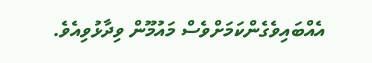އެއްބައިވެގެންކަމަށްވެސް މައުމޫން ވިދާޅުވިއެވެ.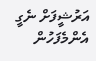އަރުޝީފަށް ނެގީ
އެންމެފަހުން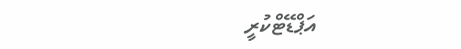އަޕްޑޭޓްކުރީ